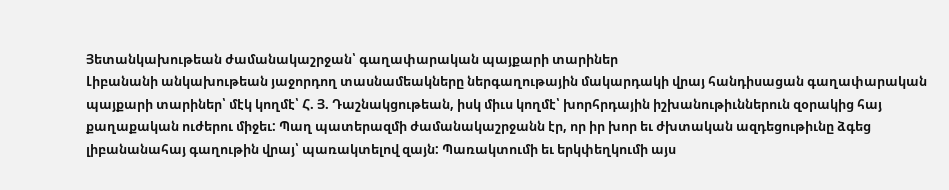Յետանկախութեան ժամանակաշրջան՝ գաղափարական պայքարի տարիներ
Լիբանանի անկախութեան յաջորդող տասնամեակները ներգաղութային մակարդակի վրայ հանդիսացան գաղափարական պայքարի տարիներ՝ մէկ կողմէ՝ Հ. Յ. Դաշնակցութեան, իսկ միւս կողմէ՝ խորհրդային իշխանութիւններուն զօրակից հայ քաղաքական ուժերու միջեւ: Պաղ պատերազմի ժամանակաշրջանն էր, որ իր խոր եւ ժխտական ազդեցութիւնը ձգեց լիբանանահայ գաղութին վրայ՝ պառակտելով զայն: Պառակտումի եւ երկփեղկումի այս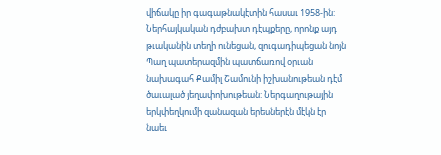վիճակը իր գագաթնակէտին հասաւ 1958-ին: Ներհայկական դժբախտ դէպքերը, որոնք այդ թւականին տեղի ունեցան, զուգադիպեցան նոյն Պաղ պատերազմին պատճառով օրւան նախագահ Քամիլ Շամունի իշխանութեան դէմ ծաւալած յեղափոխութեան: Ներգաղութային երկփեղկումի զանազան երեսներէն մէկն էր նաեւ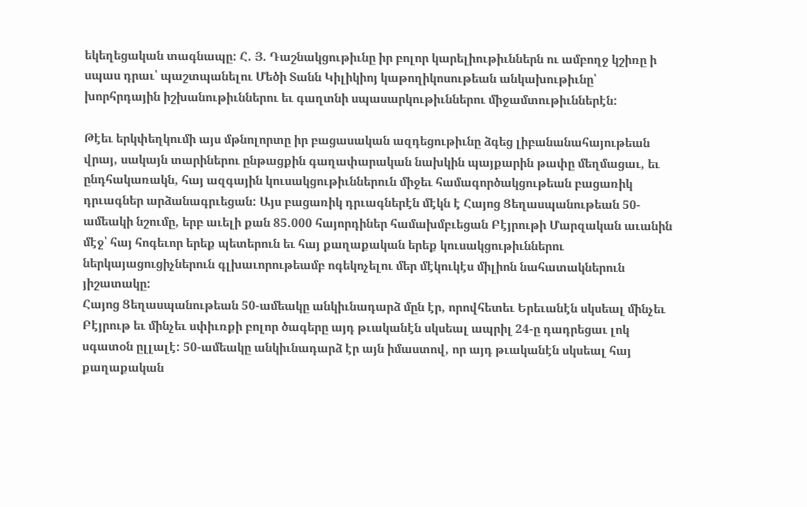եկեղեցական տագնապը: Հ. Յ. Դաշնակցութիւնը իր բոլոր կարելիութիւններն ու ամբողջ կշիռը ի սպաս դրաւ՝ պաշտպանելու Մեծի Տանն Կիլիկիոյ կաթողիկոսութեան անկախութիւնը՝ խորհրդային իշխանութիւններու եւ գաղտնի սպասարկութիւններու միջամտութիւններէն:

Թէեւ երկփեղկումի այս մթնոլորտը իր բացասական ազդեցութիւնը ձգեց լիբանանահայութեան վրայ, սակայն տարիներու ընթացքին գաղափարական նախկին պայքարին թափը մեղմացաւ, եւ ընդհակառակն, հայ ազգային կուսակցութիւններուն միջեւ համագործակցութեան բացառիկ դրւագներ արձանագրւեցան: Այս բացառիկ դրւագներէն մէկն է Հայոց Ցեղասպանութեան 50-ամեակի նշումը, երբ աւելի քան 85.000 հայորդիներ համախմբւեցան Բէյրութի Մարզական աւանին մէջ՝ հայ հոգեւոր երեք պետերուն եւ հայ քաղաքական երեք կուսակցութիւններու ներկայացուցիչներուն գլխաւորութեամբ ոգեկոչելու մեր մէկուկէս միլիոն նահատակներուն յիշատակը:
Հայոց Ցեղասպանութեան 50-ամեակը անկիւնադարձ մըն էր, որովհետեւ Երեւանէն սկսեալ մինչեւ Բէյրութ եւ մինչեւ սփիւռքի բոլոր ծագերը այդ թւականէն սկսեալ ապրիլ 24-ը դադրեցաւ լոկ սգատօն ըլլալէ: 50-ամեակը անկիւնադարձ էր այն իմաստով, որ այդ թւականէն սկսեալ հայ քաղաքական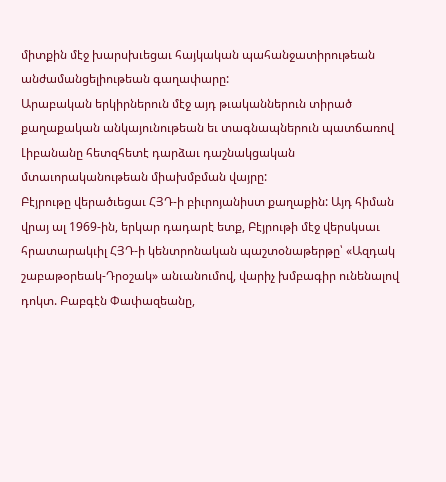միտքին մէջ խարսխւեցաւ հայկական պահանջատիրութեան անժամանցելիութեան գաղափարը:
Արաբական երկիրներուն մէջ այդ թւականներուն տիրած քաղաքական անկայունութեան եւ տագնապներուն պատճառով Լիբանանը հետզհետէ դարձաւ դաշնակցական մտաւորականութեան միախմբման վայրը:
Բէյրութը վերածւեցաւ ՀՅԴ-ի բիւրոյանիստ քաղաքին: Այդ հիման վրայ ալ 1969-ին, երկար դադարէ ետք, Բէյրութի մէջ վերսկսաւ հրատարակւիլ ՀՅԴ-ի կենտրոնական պաշտօնաթերթը՝ «Ազդակ շաբաթօրեակ-Դրօշակ» անւանումով, վարիչ խմբագիր ունենալով դոկտ. Բաբգէն Փափազեանը,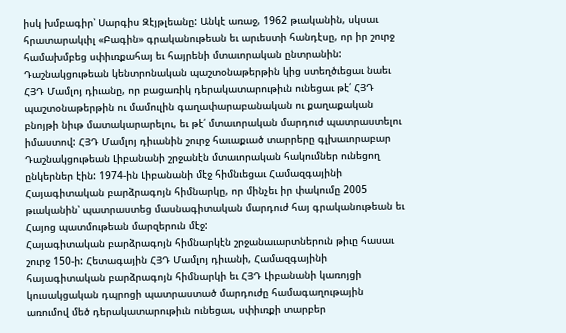իսկ խմբագիր՝ Սարգիս Զէյթլեանը: Անկէ առաջ, 1962 թւականին, սկսաւ հրատարակւիլ «Բագին» գրականութեան եւ արւեստի հանդէսը, որ իր շուրջ համախմբեց սփիւռքահայ եւ հայրենի մտաւորական ընտրանին: Դաշնակցութեան կենտրոնական պաշտօնաթերթին կից ստեղծւեցաւ նաեւ ՀՅԴ Մամլոյ դիւանը, որ բացառիկ դերակատարութիւն ունեցաւ թէ՛ ՀՅԴ պաշտօնաթերթին ու մամուլին գաղափարաբանական ու քաղաքական բնոյթի նիւթ մատակարարելու, եւ թէ՛ մտաւորական մարդուժ պատրաստելու իմաստով: ՀՅԴ Մամլոյ դիւանին շուրջ հաւաքւած տարրերը գլխաւորաբար Դաշնակցութեան Լիբանանի շրջանէն մտաւորական հակումներ ունեցող ընկերներ էին: 1974-ին Լիբանանի մէջ հիմնւեցաւ Համազգայինի Հայագիտական բարձրագոյն հիմնարկը, որ մինչեւ իր փակումը 2005 թւականին՝ պատրաստեց մասնագիտական մարդուժ հայ գրականութեան եւ Հայոց պատմութեան մարզերուն մէջ:
Հայագիտական բարձրագոյն հիմնարկէն շրջանաւարտներուն թիւը հասաւ շուրջ 150-ի: Հետագային ՀՅԴ Մամլոյ դիւանի, Համազգայինի հայագիտական բարձրագոյն հիմնարկի եւ ՀՅԴ Լիբանանի կառոյցի կուսակցական դպրոցի պատրաստած մարդուժը համագաղութային առումով մեծ դերակատարութիւն ունեցաւ, սփիւռքի տարբեր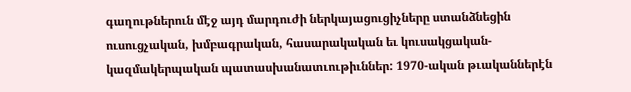գաղութներուն մէջ այդ մարդուժի ներկայացուցիչները ստանձնեցին ուսուցչական, խմբագրական, հասարակական եւ կուսակցական-կազմակերպական պատասխանատւութիւններ: 1970-ական թւականներէն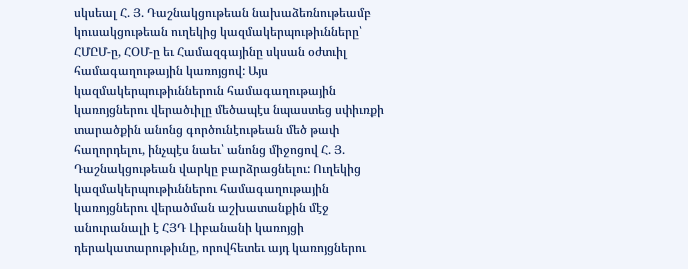սկսեալ Հ. Յ. Դաշնակցութեան նախաձեռնութեամբ կուսակցութեան ուղեկից կազմակերպութիւնները՝ ՀՄԸՄ-ը, ՀՕՄ-ը եւ Համազգայինը սկսան օժտւիլ համագաղութային կառոյցով: Այս կազմակերպութիւններուն համագաղութային կառոյցներու վերածւիլը մեծապէս նպաստեց սփիւռքի տարածքին անոնց գործունէութեան մեծ թափ հաղորդելու, ինչպէս նաեւ՝ անոնց միջոցով Հ. Յ. Դաշնակցութեան վարկը բարձրացնելու: Ուղեկից կազմակերպութիւններու համագաղութային կառոյցներու վերածման աշխատանքին մէջ անուրանալի է ՀՅԴ Լիբանանի կառոյցի դերակատարութիւնը, որովհետեւ այդ կառոյցներու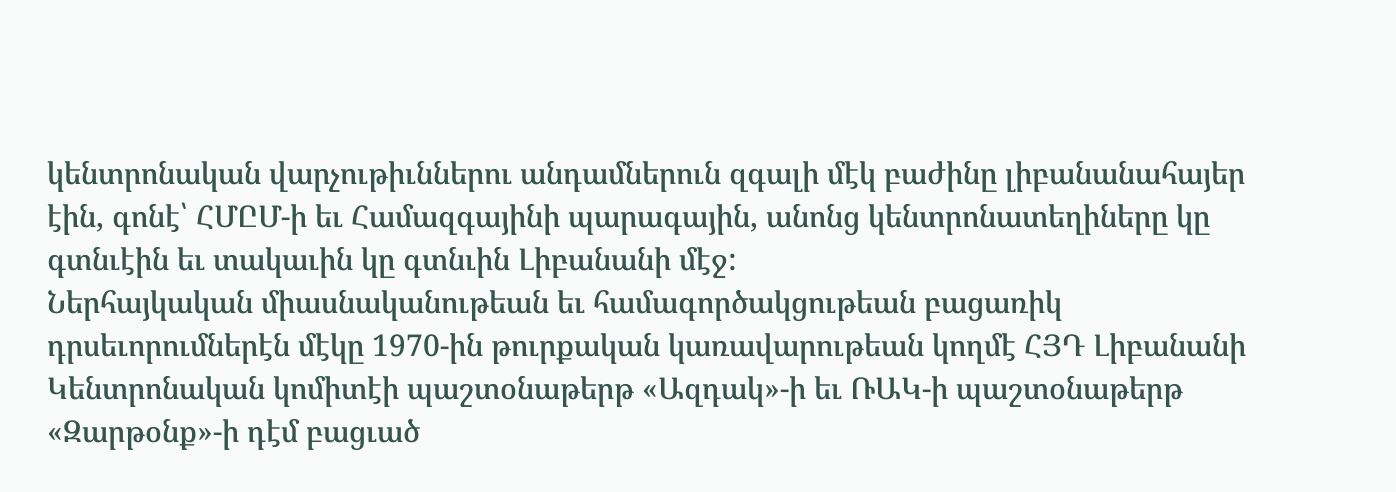կենտրոնական վարչութիւններու անդամներուն զգալի մէկ բաժինը լիբանանահայեր էին, գոնէ՝ ՀՄԸՄ-ի եւ Համազգայինի պարագային, անոնց կենտրոնատեղիները կը գտնւէին եւ տակաւին կը գտնւին Լիբանանի մէջ:
Ներհայկական միասնականութեան եւ համագործակցութեան բացառիկ դրսեւորումներէն մէկը 1970-ին թուրքական կառավարութեան կողմէ ՀՅԴ Լիբանանի Կենտրոնական կոմիտէի պաշտօնաթերթ «Ազդակ»-ի եւ ՌԱԿ-ի պաշտօնաթերթ «Զարթօնք»-ի դէմ բացւած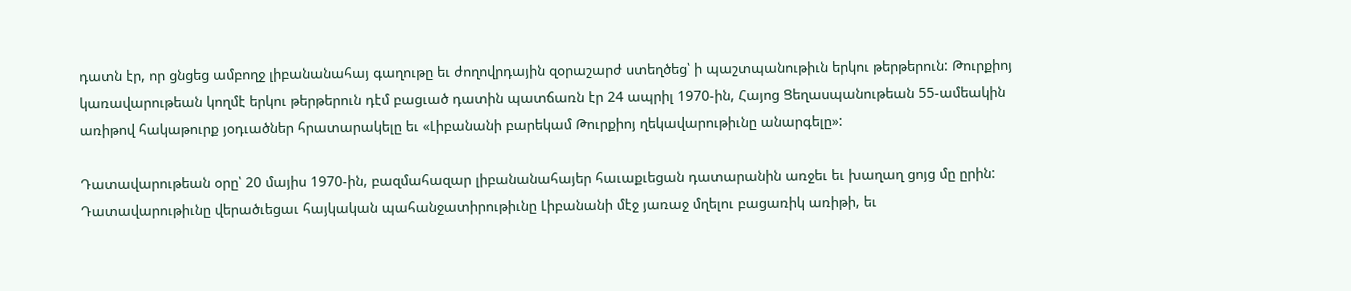դատն էր, որ ցնցեց ամբողջ լիբանանահայ գաղութը եւ ժողովրդային զօրաշարժ ստեղծեց՝ ի պաշտպանութիւն երկու թերթերուն: Թուրքիոյ կառավարութեան կողմէ երկու թերթերուն դէմ բացւած դատին պատճառն էր 24 ապրիլ 1970-ին, Հայոց Ցեղասպանութեան 55-ամեակին առիթով հակաթուրք յօդւածներ հրատարակելը եւ «Լիբանանի բարեկամ Թուրքիոյ ղեկավարութիւնը անարգելը»:

Դատավարութեան օրը՝ 20 մայիս 1970-ին, բազմահազար լիբանանահայեր հաւաքւեցան դատարանին առջեւ եւ խաղաղ ցոյց մը ըրին: Դատավարութիւնը վերածւեցաւ հայկական պահանջատիրութիւնը Լիբանանի մէջ յառաջ մղելու բացառիկ առիթի, եւ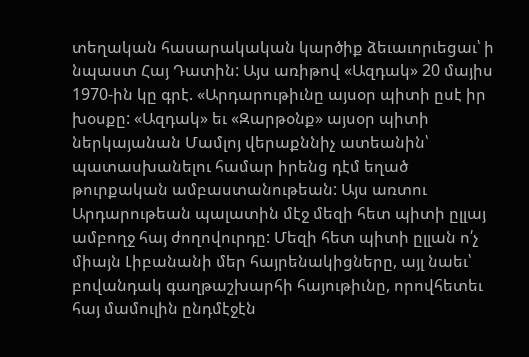տեղական հասարակական կարծիք ձեւաւորւեցաւ՝ ի նպաստ Հայ Դատին: Այս առիթով «Ազդակ» 20 մայիս 1970-ին կը գրէ. «Արդարութիւնը այսօր պիտի ըսէ իր խօսքը: «Ազդակ» եւ «Զարթօնք» այսօր պիտի ներկայանան Մամլոյ վերաքննիչ ատեանին՝ պատասխանելու համար իրենց դէմ եղած թուրքական ամբաստանութեան: Այս առտու Արդարութեան պալատին մէջ մեզի հետ պիտի ըլլայ ամբողջ հայ ժողովուրդը: Մեզի հետ պիտի ըլլան ո՛չ միայն Լիբանանի մեր հայրենակիցները, այլ նաեւ՝ բովանդակ գաղթաշխարհի հայութիւնը, որովհետեւ հայ մամուլին ընդմէջէն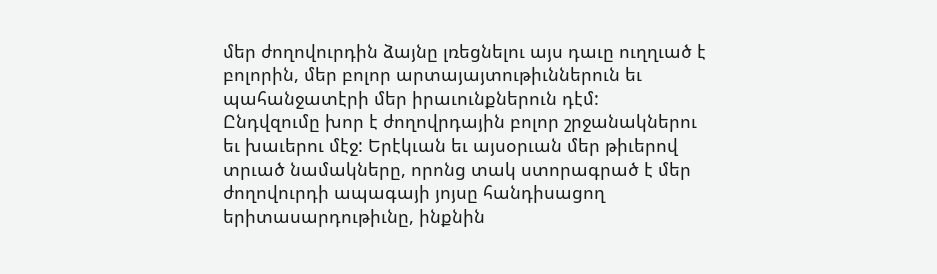մեր ժողովուրդին ձայնը լռեցնելու այս դաւը ուղղւած է բոլորին, մեր բոլոր արտայայտութիւններուն եւ պահանջատէրի մեր իրաւունքներուն դէմ:
Ընդվզումը խոր է ժողովրդային բոլոր շրջանակներու եւ խաւերու մէջ: Երէկւան եւ այսօրւան մեր թիւերով տրւած նամակները, որոնց տակ ստորագրած է մեր ժողովուրդի ապագայի յոյսը հանդիսացող երիտասարդութիւնը, ինքնին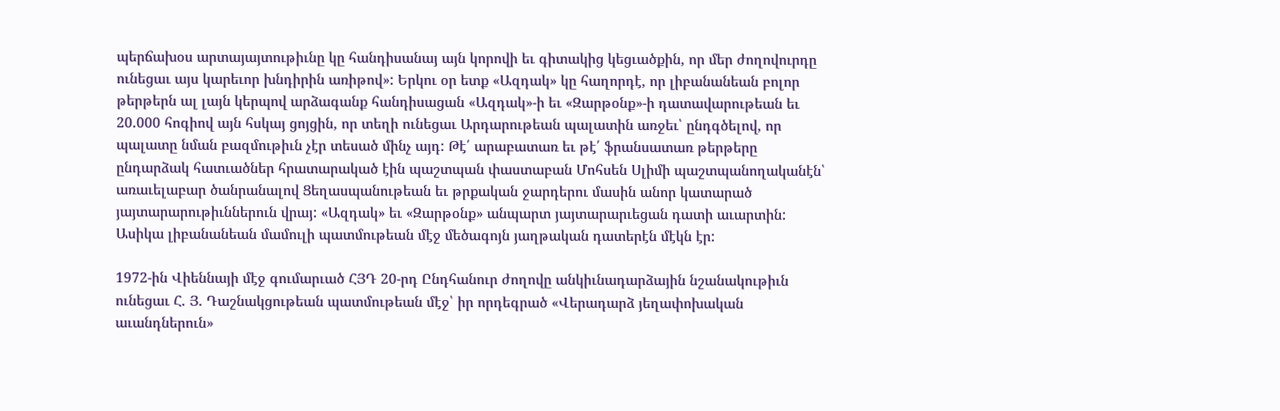պերճախօս արտայայտութիւնը կը հանդիսանայ այն կորովի եւ գիտակից կեցւածքին, որ մեր ժողովուրդը ունեցաւ այս կարեւոր խնդիրին առիթով»: Երկու օր ետք «Ազդակ» կը հաղորդէ, որ լիբանանեան բոլոր թերթերն ալ լայն կերպով արձագանք հանդիսացան «Ազդակ»-ի եւ «Զարթօնք»-ի դատավարութեան եւ 20.000 հոգիով այն հսկայ ցոյցին, որ տեղի ունեցաւ Արդարութեան պալատին առջեւ՝ ընդգծելով, որ պալատը նման բազմութիւն չէր տեսած մինչ այդ: Թէ՛ արաբատառ եւ թէ՛ ֆրանսատառ թերթերը ընդարձակ հատւածներ հրատարակած էին պաշտպան փաստաբան Մոհսեն Սլիմի պաշտպանողականէն՝ առաւելաբար ծանրանալով Ցեղասպանութեան եւ թրքական ջարդերու մասին անոր կատարած յայտարարութիւններուն վրայ: «Ազդակ» եւ «Զարթօնք» անպարտ յայտարարւեցան դատի աւարտին: Ասիկա լիբանանեան մամուլի պատմութեան մէջ մեծագոյն յաղթական դատերէն մէկն էր:

1972-ին Վիեննայի մէջ գումարւած ՀՅԴ 20-րդ Ընդհանուր ժողովը անկիւնադարձային նշանակութիւն ունեցաւ Հ. Յ. Դաշնակցութեան պատմութեան մէջ՝ իր որդեգրած «Վերադարձ յեղափոխական աւանդներուն»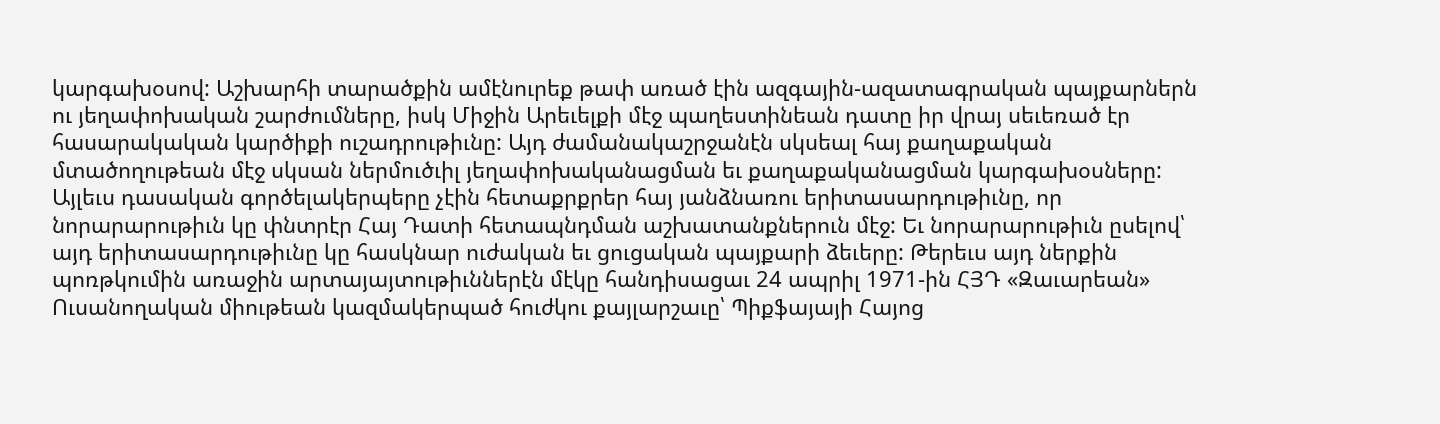կարգախօսով: Աշխարհի տարածքին ամէնուրեք թափ առած էին ազգային-ազատագրական պայքարներն ու յեղափոխական շարժումները, իսկ Միջին Արեւելքի մէջ պաղեստինեան դատը իր վրայ սեւեռած էր հասարակական կարծիքի ուշադրութիւնը: Այդ ժամանակաշրջանէն սկսեալ հայ քաղաքական մտածողութեան մէջ սկսան ներմուծւիլ յեղափոխականացման եւ քաղաքականացման կարգախօսները: Այլեւս դասական գործելակերպերը չէին հետաքրքրեր հայ յանձնառու երիտասարդութիւնը, որ նորարարութիւն կը փնտրէր Հայ Դատի հետապնդման աշխատանքներուն մէջ: Եւ նորարարութիւն ըսելով՝ այդ երիտասարդութիւնը կը հասկնար ուժական եւ ցուցական պայքարի ձեւերը: Թերեւս այդ ներքին պոռթկումին առաջին արտայայտութիւններէն մէկը հանդիսացաւ 24 ապրիլ 1971-ին ՀՅԴ «Զաւարեան» Ուսանողական միութեան կազմակերպած հուժկու քայլարշաւը՝ Պիքֆայայի Հայոց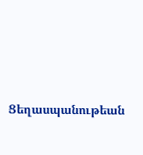Ցեղասպանութեան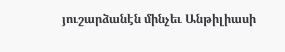յուշարձանէն մինչեւ Անթիլիասի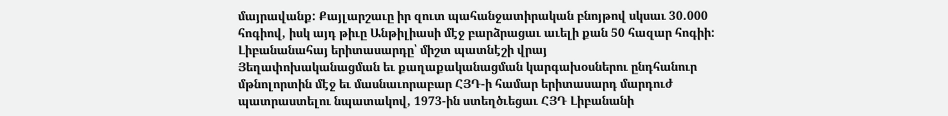մայրավանք: Քայլարշաւը իր զուտ պահանջատիրական բնոյթով սկսաւ 30.000 հոգիով, իսկ այդ թիւը Անթիլիասի մէջ բարձրացաւ աւելի քան 50 հազար հոգիի:
Լիբանանահայ երիտասարդը՝ միշտ պատնէշի վրայ
Յեղափոխականացման եւ քաղաքականացման կարգախօսներու ընդհանուր մթնոլորտին մէջ եւ մասնաւորաբար ՀՅԴ-ի համար երիտասարդ մարդուժ պատրաստելու նպատակով, 1973-ին ստեղծւեցաւ ՀՅԴ Լիբանանի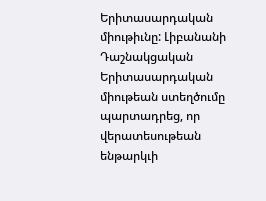Երիտասարդական միութիւնը: Լիբանանի Դաշնակցական Երիտասարդական միութեան ստեղծումը պարտադրեց, որ վերատեսութեան ենթարկւի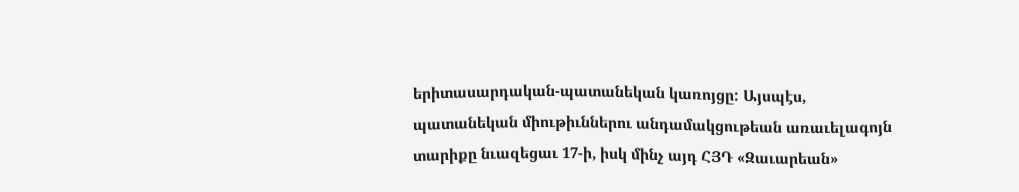երիտասարդական-պատանեկան կառոյցը: Այսպէս, պատանեկան միութիւններու անդամակցութեան առաւելագոյն տարիքը նւազեցաւ 17-ի, իսկ մինչ այդ ՀՅԴ «Զաւարեան»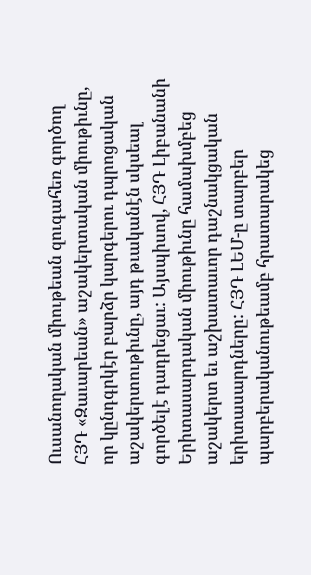Ուսանողական միութեան զուգահեռ գործող ՀՅԴ «Զաւարեան» աշակերտական միութիւնը, որ կընդգրկէր բարձր կարգերու դպրոցական աշակերտութիւնը, այդ թւականէն սկսեալ գործելէ դադրեցաւ: Այսպիսով, ՀՅԴ Լիբանանի Երիտասարդական միութիւնը համախմբեց աշակերտ եւ աշխատաւոր դաշնակցական երիտասարդները: ՀՅԴ ԼԵՄ-ը տարբեր պարբերականութեամբ հրատարակեց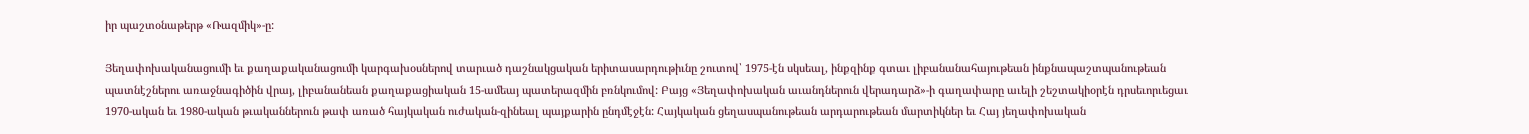իր պաշտօնաթերթ «Ռազմիկ»-ը:

Յեղափոխականացումի եւ քաղաքականացումի կարգախօսներով տարւած դաշնակցական երիտասարդութիւնը շուտով՝ 1975-էն սկսեալ, ինքզինք գտաւ լիբանանահայութեան ինքնապաշտպանութեան պատնէշներու առաջնագիծին վրայ, լիբանանեան քաղաքացիական 15-ամեայ պատերազմին բռնկումով: Բայց «Յեղափոխական աւանդներուն վերադարձ»-ի գաղափարը աւելի շեշտակիօրէն դրսեւորւեցաւ 1970-ական եւ 1980-ական թւականներուն թափ առած հայկական ուժական-զինեալ պայքարին ընդմէջէն: Հայկական ցեղասպանութեան արդարութեան մարտիկներ եւ Հայ յեղափոխական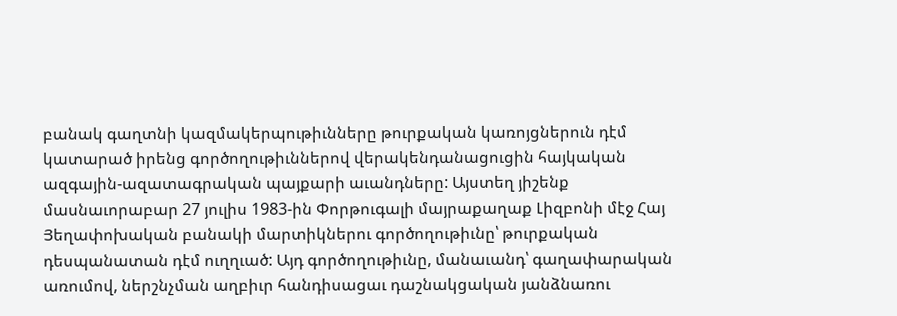բանակ գաղտնի կազմակերպութիւնները թուրքական կառոյցներուն դէմ կատարած իրենց գործողութիւններով վերակենդանացուցին հայկական ազգային-ազատագրական պայքարի աւանդները: Այստեղ յիշենք մասնաւորաբար 27 յուլիս 1983-ին Փորթուգալի մայրաքաղաք Լիզբոնի մէջ Հայ Յեղափոխական բանակի մարտիկներու գործողութիւնը՝ թուրքական դեսպանատան դէմ ուղղւած: Այդ գործողութիւնը, մանաւանդ՝ գաղափարական առումով, ներշնչման աղբիւր հանդիսացաւ դաշնակցական յանձնառու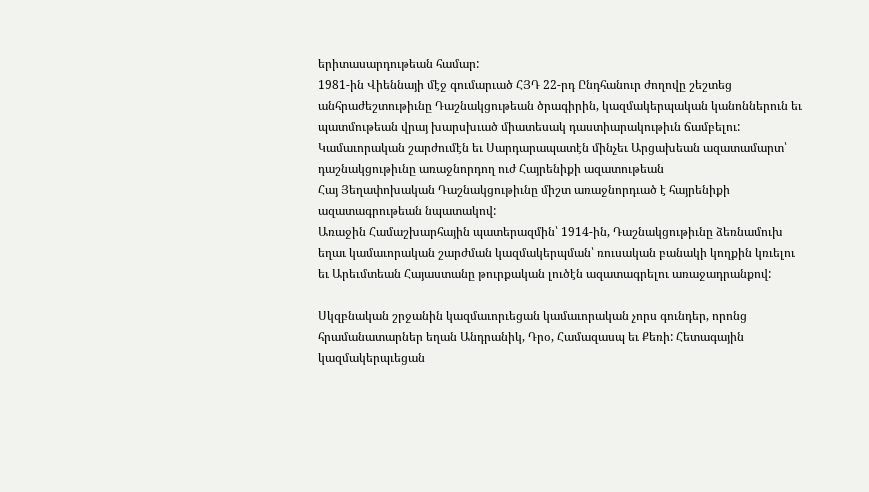երիտասարդութեան համար:
1981-ին Վիեննայի մէջ գումարւած ՀՅԴ 22-րդ Ընդհանուր ժողովը շեշտեց անհրաժեշտութիւնը Դաշնակցութեան ծրագիրին, կազմակերպական կանոններուն եւ պատմութեան վրայ խարսխւած միատեսակ դաստիարակութիւն ճամբելու:
Կամաւորական շարժումէն եւ Սարդարապատէն մինչեւ Արցախեան ազատամարտ՝
դաշնակցութիւնը առաջնորդող ուժ Հայրենիքի ազատութեան
Հայ Յեղափոխական Դաշնակցութիւնը միշտ առաջնորդւած է հայրենիքի ազատագրութեան նպատակով:
Առաջին Համաշխարհային պատերազմին՝ 1914-ին, Դաշնակցութիւնը ձեռնամուխ եղաւ կամաւորական շարժման կազմակերպման՝ ռուսական բանակի կողքին կռւելու եւ Արեւմտեան Հայաստանը թուրքական լուծէն ազատագրելու առաջադրանքով:

Սկզբնական շրջանին կազմաւորւեցան կամաւորական չորս գունդեր, որոնց հրամանատարներ եղան Անդրանիկ, Դրօ, Համազասպ եւ Քեռի: Հետագային կազմակերպւեցան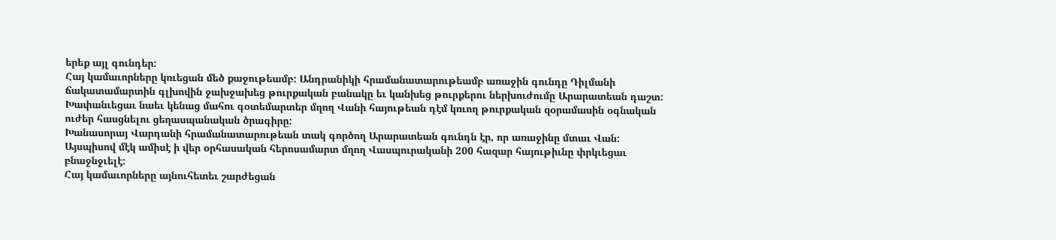երեք այլ գունդեր:
Հայ կամաւորները կռւեցան մեծ քաջութեամբ: Անդրանիկի հրամանատարութեամբ առաջին գունդը Դիլմանի ճակատամարտին գլխովին ջախջախեց թուրքական բանակը եւ կանխեց թուրքերու ներխուժումը Արարատեան դաշտ: Խափանւեցաւ նաեւ կենաց մահու գօտեմարտեր մղող Վանի հայութեան դէմ կռւող թուրքական զօրամասին օգնական ուժեր հասցնելու ցեղասպանական ծրագիրը:
Խանասորայ Վարդանի հրամանատարութեան տակ գործող Արարատեան գունդն էր, որ առաջինը մտաւ Վան: Այսպիսով մէկ ամիսէ ի վեր օրհասական հերոսամարտ մղող Վասպուրականի 200 հազար հայութիւնը փրկւեցաւ բնաջնջւելէ:
Հայ կամաւորները այնուհետեւ շարժեցան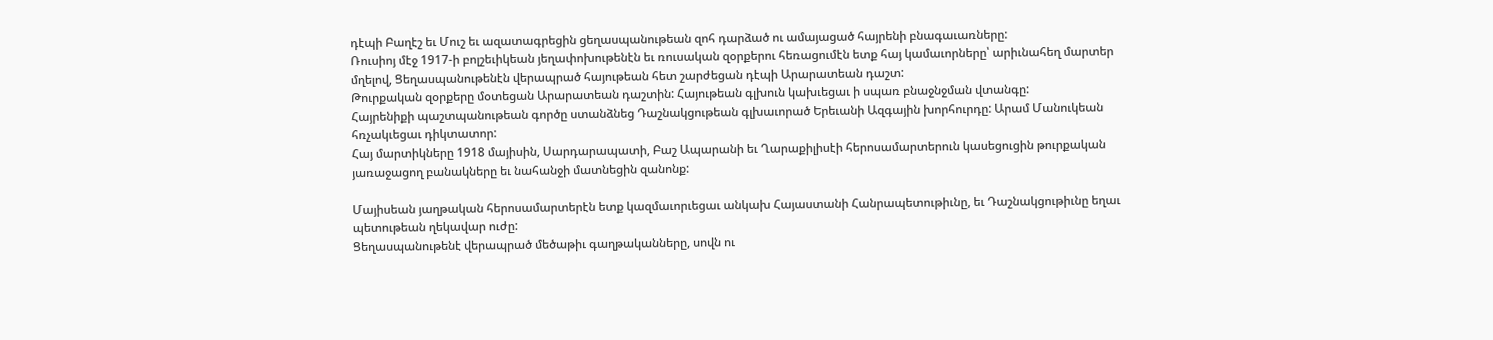դէպի Բաղէշ եւ Մուշ եւ ազատագրեցին ցեղասպանութեան զոհ դարձած ու ամայացած հայրենի բնագաւառները:
Ռուսիոյ մէջ 1917-ի բոլշեւիկեան յեղափոխութենէն եւ ռուսական զօրքերու հեռացումէն ետք հայ կամաւորները՝ արիւնահեղ մարտեր մղելով, Ցեղասպանութենէն վերապրած հայութեան հետ շարժեցան դէպի Արարատեան դաշտ:
Թուրքական զօրքերը մօտեցան Արարատեան դաշտին: Հայութեան գլխուն կախւեցաւ ի սպառ բնաջնջման վտանգը:
Հայրենիքի պաշտպանութեան գործը ստանձնեց Դաշնակցութեան գլխաւորած Երեւանի Ազգային խորհուրդը: Արամ Մանուկեան հռչակւեցաւ դիկտատոր:
Հայ մարտիկները 1918 մայիսին, Սարդարապատի, Բաշ Ապարանի եւ Ղարաքիլիսէի հերոսամարտերուն կասեցուցին թուրքական յառաջացող բանակները եւ նահանջի մատնեցին զանոնք:

Մայիսեան յաղթական հերոսամարտերէն ետք կազմաւորւեցաւ անկախ Հայաստանի Հանրապետութիւնը, եւ Դաշնակցութիւնը եղաւ պետութեան ղեկավար ուժը:
Ցեղասպանութենէ վերապրած մեծաթիւ գաղթականները, սովն ու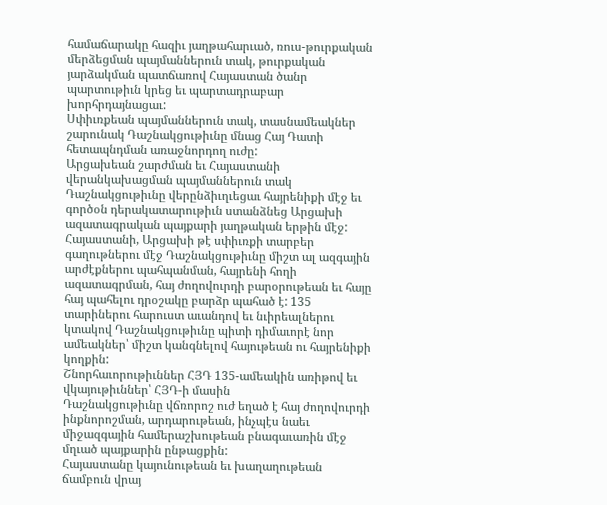համաճարակը հազիւ յաղթահարւած, ռուս-թուրքական մերձեցման պայմաններուն տակ, թուրքական յարձակման պատճառով Հայաստան ծանր պարտութիւն կրեց եւ պարտադրաբար խորհրդայնացաւ:
Սփիւռքեան պայմաններուն տակ, տասնամեակներ շարունակ Դաշնակցութիւնը մնաց Հայ Դատի հետապնդման առաջնորդող ուժը:
Արցախեան շարժման եւ Հայաստանի վերանկախացման պայմաններուն տակ Դաշնակցութիւնը վերընձիւղւեցաւ հայրենիքի մէջ եւ գործօն դերակատարութիւն ստանձնեց Արցախի ազատագրական պայքարի յաղթական երթին մէջ:
Հայաստանի, Արցախի թէ սփիւռքի տարբեր գաղութներու մէջ Դաշնակցութիւնը միշտ ալ ազգային արժէքներու պահպանման, հայրենի հողի ազատագրման, հայ ժողովուրդի բարօրութեան եւ հայը հայ պահելու դրօշակը բարձր պահած է: 135 տարիներու հարուստ աւանդով եւ նւիրեալներու կտակով Դաշնակցութիւնը պիտի դիմաւորէ նոր ամեակներ՝ միշտ կանգնելով հայութեան ու հայրենիքի կողքին:
Շնորհաւորութիւններ ՀՅԴ 135-ամեակին առիթով եւ վկայութիւններ՝ ՀՅԴ-ի մասին
Դաշնակցութիւնը վճռորոշ ուժ եղած է հայ ժողովուրդի ինքնորոշման, արդարութեան, ինչպէս նաեւ միջազգային համերաշխութեան բնագաւառին մէջ մղւած պայքարին ընթացքին:
Հայաստանը կայունութեան եւ խաղաղութեան ճամբուն վրայ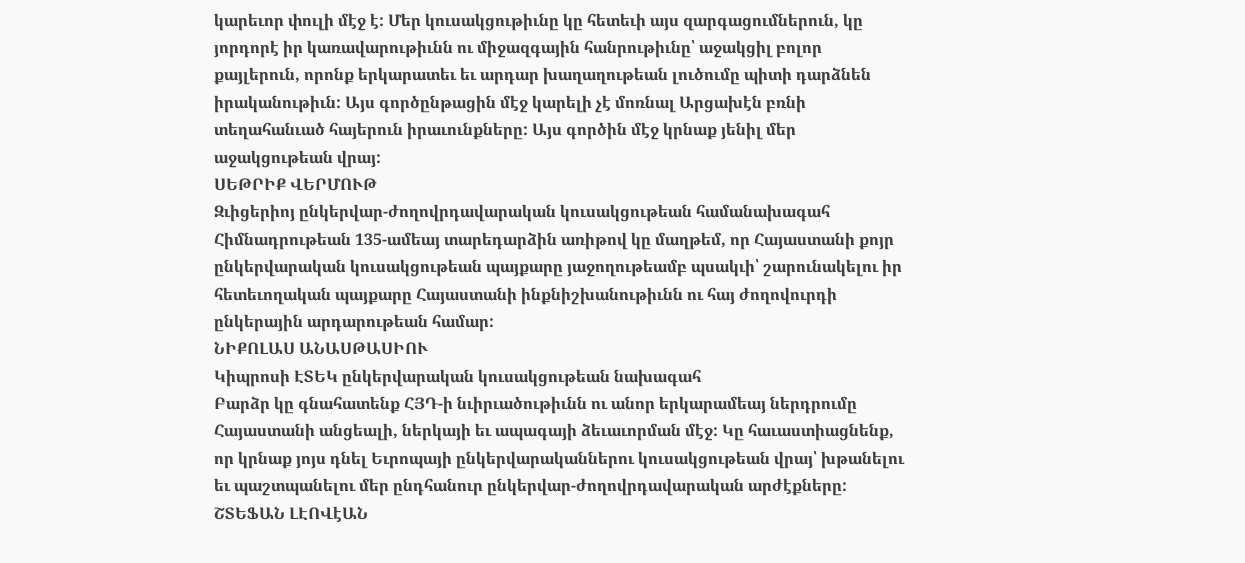կարեւոր փուլի մէջ է: Մեր կուսակցութիւնը կը հետեւի այս զարգացումներուն, կը յորդորէ իր կառավարութիւնն ու միջազգային հանրութիւնը՝ աջակցիլ բոլոր քայլերուն, որոնք երկարատեւ եւ արդար խաղաղութեան լուծումը պիտի դարձնեն իրականութիւն: Այս գործընթացին մէջ կարելի չէ մոռնալ Արցախէն բռնի տեղահանւած հայերուն իրաւունքները: Այս գործին մէջ կրնաք յենիլ մեր աջակցութեան վրայ:
ՍԵԹՐԻՔ ՎԵՐՄՈՒԹ
Զւիցերիոյ ընկերվար-ժողովրդավարական կուսակցութեան համանախագահ
Հիմնադրութեան 135-ամեայ տարեդարձին առիթով կը մաղթեմ, որ Հայաստանի քոյր ընկերվարական կուսակցութեան պայքարը յաջողութեամբ պսակւի՝ շարունակելու իր հետեւողական պայքարը Հայաստանի ինքնիշխանութիւնն ու հայ ժողովուրդի ընկերային արդարութեան համար:
ՆԻՔՈԼԱՍ ԱՆԱՍԹԱՍԻՈՒ
Կիպրոսի ԷՏԵԿ ընկերվարական կուսակցութեան նախագահ
Բարձր կը գնահատենք ՀՅԴ-ի նւիրւածութիւնն ու անոր երկարամեայ ներդրումը Հայաստանի անցեալի, ներկայի եւ ապագայի ձեւաւորման մէջ: Կը հաւաստիացնենք, որ կրնաք յոյս դնել Եւրոպայի ընկերվարականներու կուսակցութեան վրայ՝ խթանելու եւ պաշտպանելու մեր ընդհանուր ընկերվար-ժողովրդավարական արժէքները:
ՇՏԵՖԱՆ ԼԷՈՎէԱՆ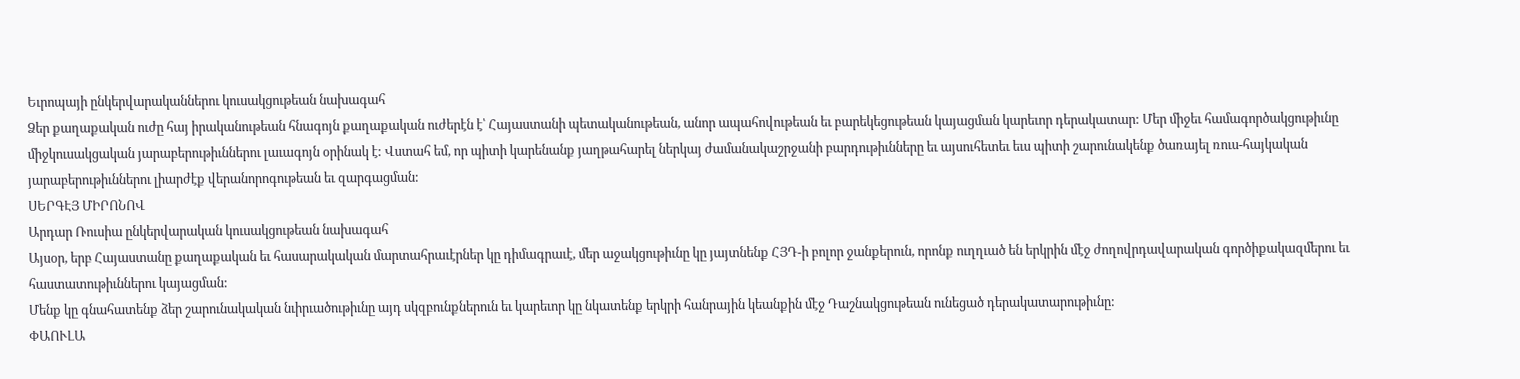Եւրոպայի ընկերվարականներու կուսակցութեան նախագահ
Ձեր քաղաքական ուժը հայ իրականութեան հնագոյն քաղաքական ուժերէն է՝ Հայաստանի պետականութեան, անոր ապահովութեան եւ բարեկեցութեան կայացման կարեւոր դերակատար: Մեր միջեւ համագործակցութիւնը միջկուսակցական յարաբերութիւններու լաւագոյն օրինակ է: Վստահ եմ, որ պիտի կարենանք յաղթահարել ներկայ ժամանակաշրջանի բարդութիւնները եւ այսուհետեւ եւս պիտի շարունակենք ծառայել ռուս-հայկական յարաբերութիւններու լիարժէք վերանորոգութեան եւ զարգացման:
ՍԵՐԳԷՅ ՄԻՐՈՆՈՎ
Արդար Ռուսիա ընկերվարական կուսակցութեան նախագահ
Այսօր, երբ Հայաստանը քաղաքական եւ հասարակական մարտահրաւէրներ կը դիմագրաւէ, մեր աջակցութիւնը կը յայտնենք ՀՅԴ-ի բոլոր ջանքերուն, որոնք ուղղւած են երկրին մէջ ժողովրդավարական գործիքակազմերու եւ հաստատութիւններու կայացման:
Մենք կը գնահատենք ձեր շարունակական նւիրւածութիւնը այդ սկզբունքներուն եւ կարեւոր կը նկատենք երկրի հանրային կեանքին մէջ Դաշնակցութեան ունեցած դերակատարութիւնը:
ՓԱՈՒԼԱ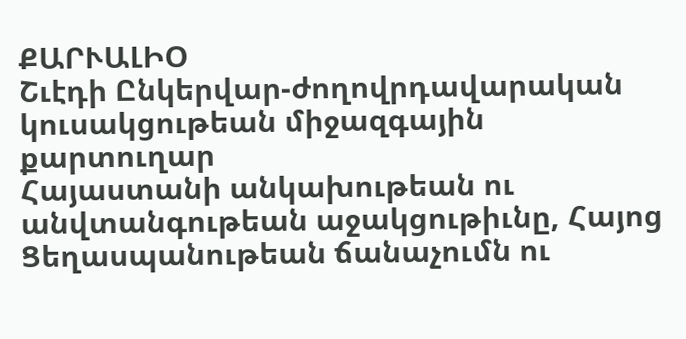ՔԱՐՒԱԼԻՕ
Շւէդի Ընկերվար-ժողովրդավարական կուսակցութեան միջազգային քարտուղար
Հայաստանի անկախութեան ու անվտանգութեան աջակցութիւնը, Հայոց Ցեղասպանութեան ճանաչումն ու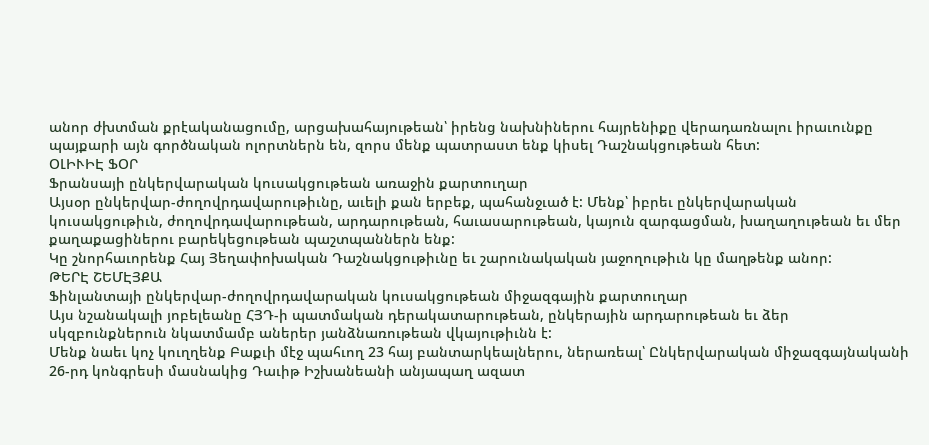անոր ժխտման քրէականացումը, արցախահայութեան՝ իրենց նախնիներու հայրենիքը վերադառնալու իրաւունքը պայքարի այն գործնական ոլորտներն են, զորս մենք պատրաստ ենք կիսել Դաշնակցութեան հետ:
ՕԼԻՒԻԷ ՖՕՐ
Ֆրանսայի ընկերվարական կուսակցութեան առաջին քարտուղար
Այսօր ընկերվար-ժողովրդավարութիւնը, աւելի քան երբեք, պահանջւած է: Մենք՝ իբրեւ ընկերվարական կուսակցութիւն, ժողովրդավարութեան, արդարութեան, հաւասարութեան, կայուն զարգացման, խաղաղութեան եւ մեր քաղաքացիներու բարեկեցութեան պաշտպաններն ենք:
Կը շնորհաւորենք Հայ Յեղափոխական Դաշնակցութիւնը եւ շարունակական յաջողութիւն կը մաղթենք անոր:
ԹԵՐԷ ՇԵՄԷՅՔԱ
Ֆինլանտայի ընկերվար-ժողովրդավարական կուսակցութեան միջազգային քարտուղար
Այս նշանակալի յոբելեանը ՀՅԴ-ի պատմական դերակատարութեան, ընկերային արդարութեան եւ ձեր սկզբունքներուն նկատմամբ աներեր յանձնառութեան վկայութիւնն է:
Մենք նաեւ կոչ կուղղենք Բաքւի մէջ պահւող 23 հայ բանտարկեալներու, ներառեալ՝ Ընկերվարական միջազգայնականի 26-րդ կոնգրեսի մասնակից Դաւիթ Իշխանեանի անյապաղ ազատ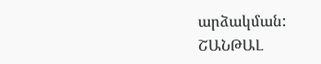արձակման:
ՇԱՆԹԱԼ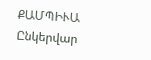ՔԱՄՊԻՒԱ
Ընկերվար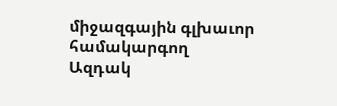միջազգային գլխաւոր համակարգող
Ազդակ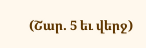(Շար. 5 եւ վերջ)